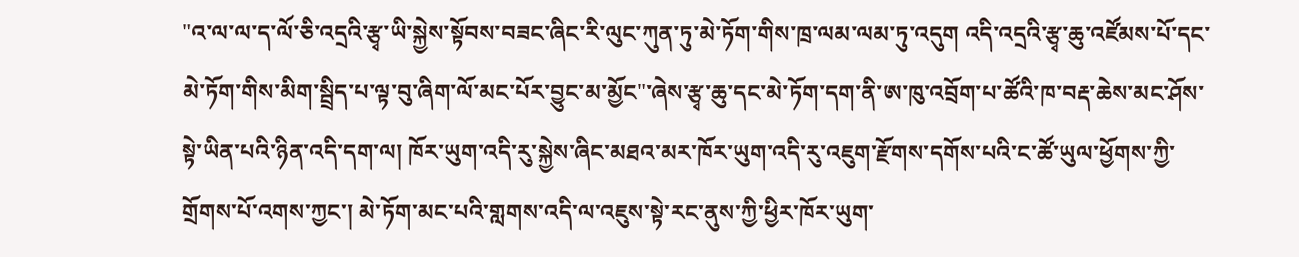"འ་ལ་ལ་ད་ལོ་ཅི་འདྲའི་རྩྭ་ཡི་སྐྱེས་སྟོབས་བཟང་ཞིང་རི་ལུང་ཀུན་ཏུ་མེ་ཏོག་གིས་ཁྲ་ལམ་ལམ་ཏུ་འདུག འདི་འདྲའི་རྩྭ་ཆུ་འཛོམས་པོ་དང་མེ་ཏོག་གིས་མིག་སྦྲིད་པ་ལྟ་བུ་ཞིག་ལོ་མང་པོར་བྱུང་མ་མྱོང"་ཞེས་རྩྭ་ཆུ་དང་མེ་ཏོག་དག་ནི་ཨ་ཁུ་འབྲོག་པ་ཚོའི་ཁ་བརྡ་ཆེས་མང་ཤོས་སྟེ་ཡིན་པའི་ཉིན་འདི་དག་ལ། ཁོར་ཡུག་འདི་རུ་སྐྱེས་ཞིང་མཐའ་མར་ཁོར་ཡུག་འདི་རུ་འཇུག་རྫོགས་དགོས་པའི་ང་ཚོ་ཡུལ་ཕྱོགས་ཀྱི་གྲོགས་པོ་འགས་ཀྱང་། མེ་ཏོག་མང་པའི་གླགས་འདི་ལ་འཇུས་སྟེ་རང་ནུས་ཀྱི་ཕྱིར་ཁོར་ཡུག་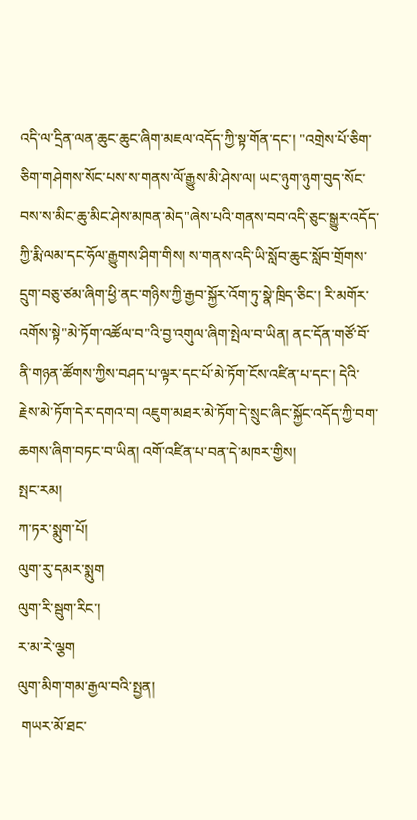འདི་ལ་དྲིན་ལན་ཆུང་ཆུང་ཞིག་མཇལ་འདོད་ཀྱི་སྟ་གོན་དང་། "འགྲེས་པོ་ཅིག་ཅིག་གཤེགས་སོང་པས་ས་གནས་ལོ་རྒྱུས་མི་ཤེས་ལ། ཡང་ཉུག་ཉུག་བུད་སོང་བས་ས་མིང་ཆུ་མིང་ཤེས་མཁན་མེད"ཞེས་པའི་གནས་བབ་འདི་ཅུང་སྒྱུར་འདོད་ཀྱི་རྨི་ལམ་དང་ཧོལ་རྒྱུགས་ཤིག་གིས། ས་གནས་འདི་ཡི་སློབ་ཆུང་སློབ་གྲོགས་དྲུག་བཅུ་ཙམ་ཞིག་ཕྱི་ནང་གཉིས་ཀྱི་རྒྱབ་སྐྱོར་འོག་ཏུ་སྣེ་ཁྲིད་ཅིང་། རི་མགོར་འགོས་སྟེ"མེ་ཏོག་འཚོལ་བ"འི་བྱ་འགུལ་ཞིག་སྤེལ་བ་ཡིན། ནང་དོན་གཙོ་བོ་ནི་གཉན་ཚོགས་ཀྱིས་བཤད་པ་ལྟར་དང་པོ་མེ་ཏོག་ངོས་འཛིན་པ་དང་། དེའི་རྗེས་མེ་ཏོག་དེར་དགའ་བ། འཇུག་མཐར་མེ་ཏོག་དེ་སྲུང་ཞིང་སྐྱོང་འདོད་ཀྱི་བག་ཆགས་ཞིག་བཏང་བ་ཡིན། འགོ་འཛིན་པ་བན་དེ་མཁར་གྱིས།
སྤང་རམ།
ཀ་ཏར་སྨུག་པོ།
ལུག་རུ་དམར་སྨུག
ལུག་རི་སྦུག་རིང་།
ར་མ་རེ་ལྕག
ལུག་མིག་གམ་རྒྱལ་བའི་སྤྱན།
 གཡར་མོ་ཐང་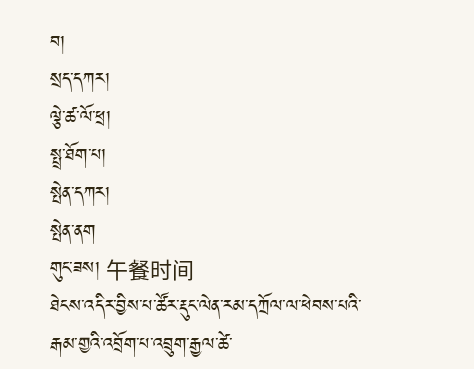བ།
སྲད་དཀར།
ལྕེ་ཚ་ལོ་ཕྲ།
སྤྲ་ཐོག་པ།
སྤེན་དཀར།
སྤེན་ནག
གུང་ཟས། 午餐时间
ཐེངས་འདིར་བྱིས་པ་ཚོར་རྡུང་ལེན་རམ་དཀྲོལ་ལ་ཕེབས་པའི་རྒམ་གྱའི་འབྲོག་པ་འབྲུག་རྒྱལ་ཚེ་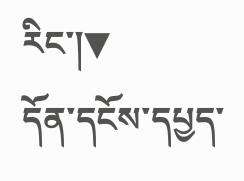རིང་།▼
དོན་དངོས་དཔྱད་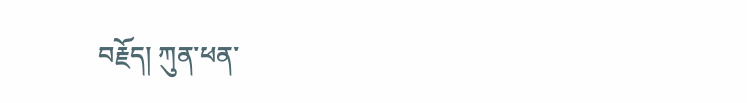བརྗོད། ཀུན་ཕན་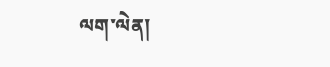ལག་ལེན།